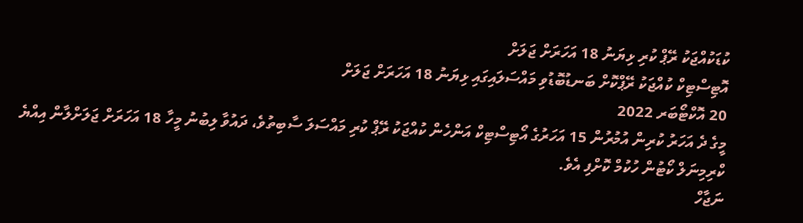ކުޑަކުއްޖަކު ރޭޕް ކުރި ޅިޔަނު 18 އަހަރަށް ޖަލަށް
އޮޓިސްޓިކް ކުއްޖަކު ރޭޕްކޮށް ބަނޑުބޮޑުވި މައްސަލައިގައި ޅިޔަނު 18 އަހަރަށް ޖަލަށް
20 އޮކްޓޯބަރ 2022
މީގެ ދެ އަހަރު ކުރިން އުމުރުން 15 އަހަރުގެ އޯޓިސްޓިކް އަންހެން ކުއްޖަކު ރޭޕް ކުރި މައްސަލަ ސާބިތުވެ، ދައުވާ ލިބުނު މީހާ 18 އަހަރަށް ޖަލަށްލާން އިއްޔެ ކްރިމިނަލް ކޯޓުން ހުކުމް ކޮށްފި އެވެ.
ނަޖާހް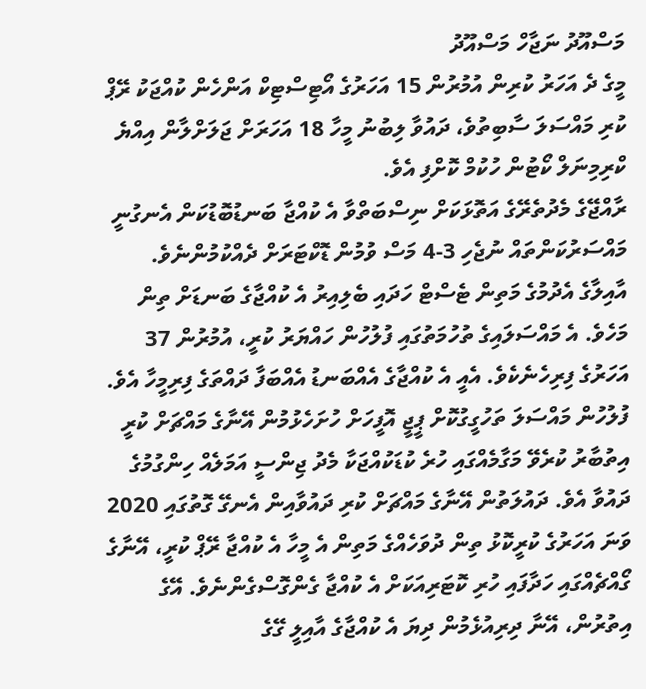މަސްއޫދު ނަޖާހް މަސްއޫދު
މީގެ ދެ އަހަރު ކުރިން އުމުރުން 15 އަހަރުގެ އޯޓިސްޓިކް އަންހެން ކުއްޖަކު ރޭޕް ކުރި މައްސަލަ ސާބިތުވެ، ދައުވާ ލިބުނު މީހާ 18 އަހަރަށް ޖަލަށްލާން އިއްޔެ ކްރިމިނަލް ކޯޓުން ހުކުމް ކޮށްފި އެވެ.
ރާއްޖޭގެ މެދުތެރޭގެ އަތޮޅަކަށް ނިސްބަތްވާ އެ ކުއްޖާ ބަނޑުބޮޑުކަން އެނގުނީ މައްސަރުކަންތައް ނުޖެހި 3-4 މަސް ވުމުން ޑޮކްޓަރަށް ދެއްކުމުންނެވެ. އާއިލާގެ އެދުމުގެ މަތިން ޓެސްޓް ހަދައި ބެލިއިރު އެ ކުއްޖާގެ ބަނޑަށް ތިން މަހެވެ. އެ މައްސަލައިގެ ތުހުމަތުގައި ފުލުހުން ހައްޔަރު ކުރީ، އުމުރުން 37 އަހަރުގެ ފިރިހެނެކެވެ. އެއީ އެ ކުއްޖާގެ އެއްބަނޑު އެއްބަފާ ދައްތަގެ ފިރިމީހާ އެވެ.
ފުލުހުން މައްސަލަ ތަހުގީގުކޮށް ޕީޖީ އޮފީހަށް ހުށަހެޅުމުން އޭނާގެ މައްޗަށް ކުރީ އިތުބާރު ކުރެވޭ މަގާމެއްގައި ހުރެ ކުޑަކުއްޖަކާ މެދު ޖިންސީ އަމަލެއް ހިންގުމުގެ ދައުވާ އެވެ. ދައުލަތުން އޭނާގެ މައްޗަށް ކުރި ދައުވާއިން އެނގޭ ގޮތުގައި 2020 ވަނަ އަހަރުގެ ކުރީކޮޅު ތިން ދުވަހެއްގެ މަތިން އެ މީހާ އެ ކުއްޖާ ރޭޕް ކުރީ، އޭނާގެ ގޯއްޗެއްގައި ހަދާފައި ހުރި ކޮޓަރިއަކަށް އެ ކުއްޖާ ގެންގޮސްގެންނެވެ. އޭގެ އިތުރުން، އޭނާ ދިރިއުޅެމުން ދިޔަ އެ ކުއްޖާގެ އާއިލީ ގޭގެ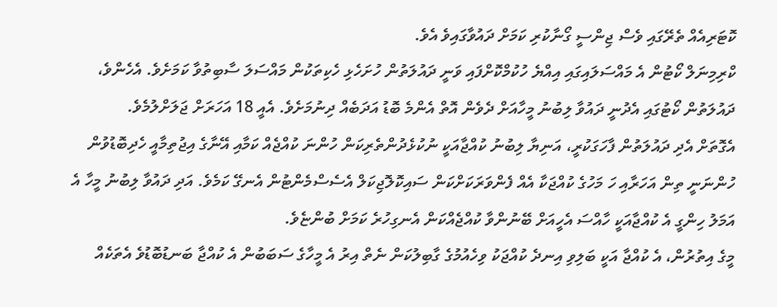ކޮޓަރިއެއް ތެރޭގައި ވެސް ޖިންސީ ގޯނާކުރި ކަމަށް ދައުވާގައިވެ އެވެ.
ކްރިމިނަލް ކޯޓުން އެ މައްސަލައިގައި އިއްޔެ ހުކުމްކޮށްފައި ވަނީ ދައުލަތުން ހުށަހެޅި ހެކިތަކުން މައްސަލަ ސާބިތުވާ ކަމަށެވެ. އެހެންވެ، ދައުލަތުން ކޯޓުގައި އެދުނީ ދައުވާ ލިބުނު މީހާއަށް ދެވެން އޮތް އެންމެ ބޮޑު އަދަބެއް ދިނުމަށެވެ. އެއީ 18 އަހަރަށް ޖަލަށްލުމެވެ.
އެގޮތަށް އެދި ދައުލަތުން ފާހަގަކުރީ، އަނިޔާ ލިބުނު ކުއްޖާއަކީ ނުކުޅެދުންތެރިކަން ހުންނަ ކުއްޖެއް ކަމާއި އޭނާގެ އިޖުތިމާއީ ހެދިބޮޑުވުން ހުންނަނީ ތިން އަހަރާއި ހަ މަހުގެ ކުއްޖަކާ އެއް ފެންވަރަކަށްކަން ސައިކޮލޮޖިކަލް އެސެސްމެންޓުން އެނގޭ ކަމެވެ. އަދި ދައުވާ ލިބުނު މީހާ އެ އަމަލު ހިންގީ އެ ކުއްޖާއަކީ ހާއްސަ އެހީއަށް ބޭނުންވާ ކުއްޖެއްކަން އެނގިހުރެ ކަމަށް ބުންޏެވެ.
މީގެ އިތުރުން، އެ ކުއްޖާ އަކީ ބަލިވި އިނދެ ކުއްޖަކު ވިހެއުމުގެ ގާބިލުކަން ނެތް އިރު އެ މީހާގެ ސަބަބުން އެ ކުއްޖާ ބަނޑުބޮޑުވެ އެތަކެއް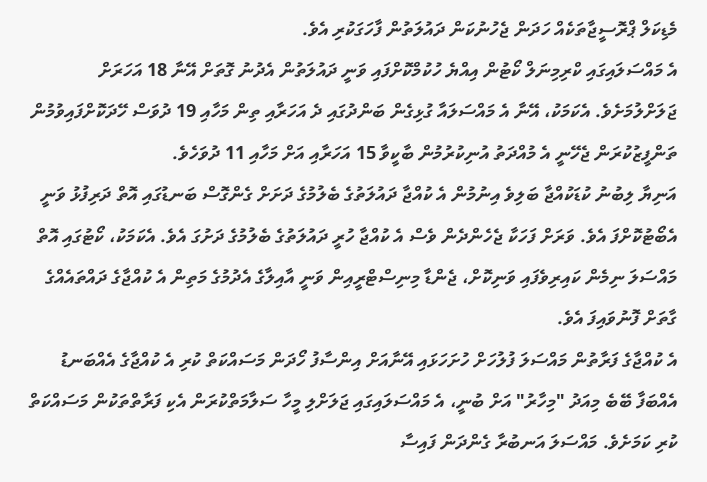މެޑިކަލް ޕްރޮސީޖާތަކެއް ހަދަން ޖެހުނުކަން ދައުލަތުން ފާހަގަކުރި އެވެ.
އެ މައްސަލައިގައި ކްރިމިނަލް ކޯޓުން އިއްޔެ ހުކުމްކޮށްފައި ވަނީ ދައުލަތުން އެދުނު ގޮތަށް އޭނާ 18 އަހަރަށް ޖަލަށްލުމަށެވެ. އެކަމަކު، އޭނާ އެ މައްސަލައާ ގުޅިގެން ބަންދުގައި ދެ އަހަރާއި ތިން މަހާއި 19 ދުވަސް ހޭދަކޮށްފައިވުމުން ތަންފީޒުކުރަން ޖެހޭނީ އެ މުއްދަތު އުނިކުރުމުން ބާކީވާ 15 އަހަރާއި އަށް މަހާއި 11 ދުވަހެވެ.
އަނިޔާ ލިބުނު ކުޑަކުއްޖާ ބަލިވެ އިނުމުން އެ ކުއްޖާ ދައުލަތުގެ ބެލުމުގެ ދަށަށް ގެންގޮސް ބަނޑުގައި އޮތް ދަރިފުޅު ވަނީ އެބޯޓުކޮށްފަ އެވެ. ވަރަށް ފަހަކާ ޖެހެންދެން ވެސް އެ ކުއްޖާ ހުރީ ދައުލަތުގެ ބެލުމުގެ ދަށުގަ އެވެ. އެކަމަކު، ކޯޓުގައި އޮތް މައްސަލަ ނިމެން ކައިރިވެފައި ވަނިކޮށް، ޖެންޑާ މިނިސްޓްރީއިން ވަނީ އާއިލާގެ އެދުމުގެ މަތިން އެ ކުއްޖާގެ ދައްތައެއްގެ ގާތަށް ފޮނުވައިފަ އެވެ.
އެ ކުއްޖާގެ ފަރާތުން މައްސަލަ ފުލުހަށް ހުށަހަޅައި އޭނާއަށް އިންސާފު ހޯދަން މަސައްކަތް ކުރި އެ ކުއްޖާގެ އެއްބަނޑު އެއްބަފާ ބޭބެ މިއަދު "މިހާރު" އަށް ބުނީ، އެ މައްސަލައިގައި ޖަލަށްލި މީހާ ސަލާމަތްކުރަން އެކި ފަރާތްތަކުން މަސައްކަތް ކުރި ކަމަށެވެ. މައްސަލަ އަނބުރާ ގެންދަން ފައިސާ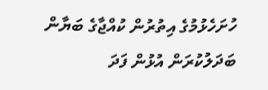ހުށަހެޅުމުގެ އިތުރުން ކުއްޖާގެ ބަޔާން ބަދަލުކުރަން އުޅުން ފަދަ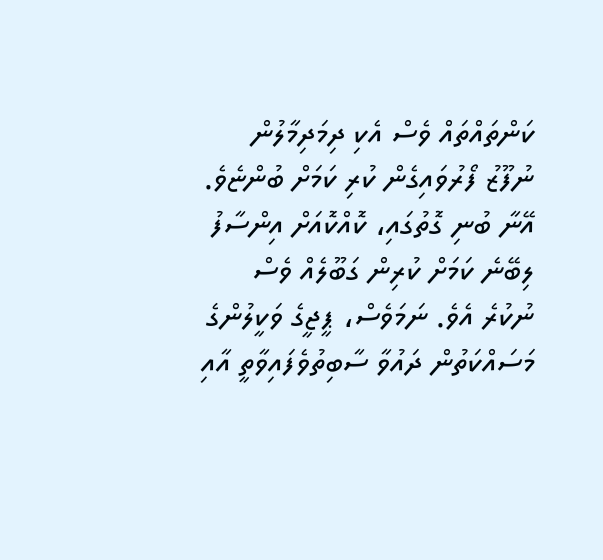ކަންތައްތައް ވެސް އެކި ދިމަދިމާލުން ނުފޫޒު ފޯރުވައިގެން ކުރި ކަމަށް ބުންޏެވެ.
އޭނާ ބުނި ގޮތުގައި، ކޮއްކޮއަށް އިންސާފު ލިބޭނެ ކަމަށް ކުރިން ގަބޫލެއް ވެސް ނުކުރެ އެވެ. ނަމަވެސް، ޕީޖީގެ ވަކީލުންގެ މަސައްކަތުން ދައުވާ ސާބިތުވެފައިވާތީ އާއި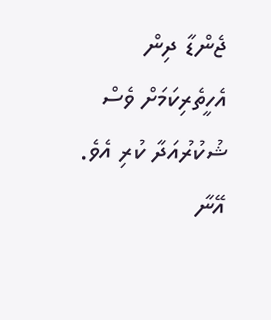ޖެންޑާ ދިން އެހީތެރިކަމަށް ވެސް ޝުކުރުއަދާ ކުރި އެވެ.
އޭނާ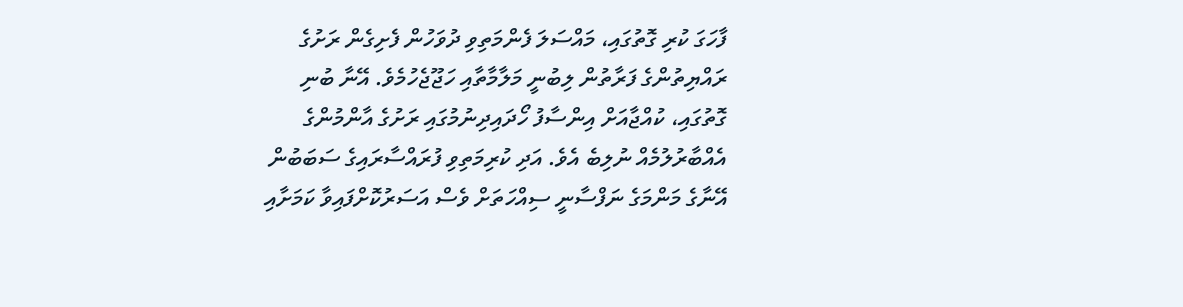ފާހަގަ ކުރި ގޮތުގައި، މައްސަލަ ފެންމަތިވި ދުވަހުން ފެށިގެން ރަށުގެ ރައްޔިތުންގެ ފަރާތުން ލިބުނީ މަލާމާތާއި ހަޖޫޖެހުމެވެ. އޭނާ ބުނި ގޮތުގައި، ކުއްޖާއަށް އިންސާފު ހޯދައިދިނުމުގައި ރަށުގެ އާންމުންގެ އެއްބާރުލުމެއް ނުލިބެ އެވެ. އަދި ކުރިމަތިވި ފުރައްސާރައިގެ ސަބަބުން އޭނާގެ މަންމަގެ ނަފްސާނީ ސިއްހަތަށް ވެސް އަސަރުކޮށްފައިވާ ކަމަށާއި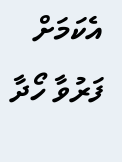އެކަމަށް ފަރުވާ ހޯދާ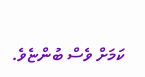ކަމަށް ވެސް ބުންޏެވެ.